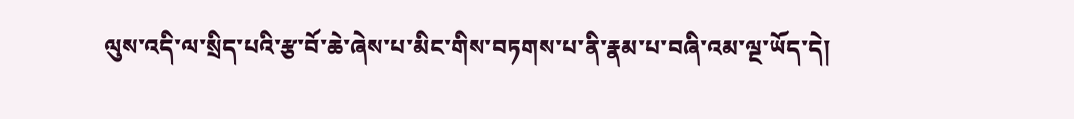ལུས་འདི་ལ་སྲིད་པའི་རྩ་བོ་ཆེ་ཞེས་པ་མིང་གིས་བཏགས་པ་ནི་རྣམ་པ་བཞི་འམ་ལྔ་ཡོད་དེ།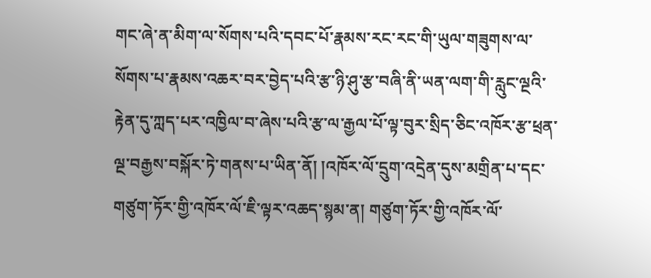གང་ཞེ་ན་མིག་ལ་སོགས་པའི་དབང་པོ་རྣམས་རང་རང་གི་ཡུལ་གཟུགས་ལ་སོགས་པ་རྣམས་འཆར་བར་བྱེད་པའི་རྩ་ཉི་ཤུ་རྩ་བཞི་ནི་ཡན་ལག་གི་རླུང་ལྔའི་རྟེན་དུ་ཀླད་པར་འཁྱིལ་བ་ཞེས་པའི་རྩ་ལ་རྒྱལ་པོ་ལྟ་བུར་སྲིད་ཅིང་འཁོར་རྩ་ཕྲན་ལྔ་བརྒྱས་བསྐོར་ཏེ་གནས་པ་ཡིན་ནོ། །འཁོར་ལོ་དྲུག་འདྲེན་དུས་མགྲིན་པ་དང་གཙུག་ཏོར་གྱི་འཁོར་ལོ་ཇི་ལྟར་འཆད་སྙམ་ན། གཙུག་ཏོར་གྱི་འཁོར་ལོ་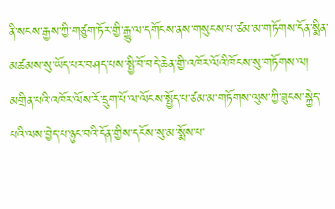ནི་སངས་རྒྱས་ཀྱི་གཙུག་ཏོར་གྱི་རྒྱུ་ལ་དགོངས་ནས་གསུངས་པ་ཙམ་མ་གཏོགས་དོན་སྨིན་མཚམས་སུ་ཡོད་པར་བཤད་པས་སྤྱི་བོ་བདེ་ཆེན་གྱི་འཁོར་ལོའི་ཁོངས་སུ་གཏོགས་ལ། མགྲིན་པའི་འཁོར་ལོས་རོ་དྲུག་པོ་ལ་ལོངས་སྤྱོད་པ་ཙམ་མ་གཏོགས་ལུས་ཀྱི་ཟུངས་སྐྱེད་པའི་ལས་བྱེད་པ་ཉུང་བའི་དོན་གྱིས་དངོས་སུ་མ་སྨོས་པ་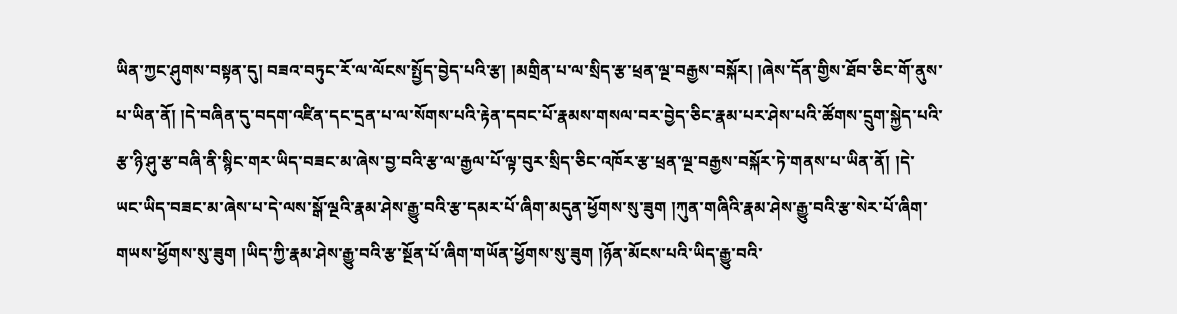ཡིན་ཀྱང་ཤུགས་བསྟན་དུ། བཟའ་བཏུང་རོ་ལ་ལོངས་སྤྱོད་བྱེད་པའི་རྩ། །མགྲིན་པ་ལ་སྲིད་རྩ་ཕྲན་ལྔ་བརྒྱས་བསྐོར། །ཞེས་དོན་གྱིས་ཐོབ་ཅིང་གོ་ནུས་པ་ཡིན་ནོ། །དེ་བཞིན་དུ་བདག་འཛིན་དང་དྲན་པ་ལ་སོགས་པའི་རྟེན་དབང་པོ་རྣམས་གསལ་བར་བྱེད་ཅིང་རྣམ་པར་ཤེས་པའི་ཚོགས་དྲུག་སྐྱེད་པའི་རྩ་ཉི་ཤུ་རྩ་བཞི་ནི་སྙིང་གར་ཡིད་བཟང་མ་ཞེས་བྱ་བའི་རྩ་ལ་རྒྱལ་པོ་ལྟ་བུར་སྲིད་ཅིང་འཁོར་རྩ་ཕྲན་ལྔ་བརྒྱས་བསྐོར་ཏེ་གནས་པ་ཡིན་ནོ། །དེ་ཡང་ཡིད་བཟང་མ་ཞེས་པ་དེ་ལས་སྒོ་ལྔའི་རྣམ་ཤེས་རྒྱུ་བའི་རྩ་དམར་པོ་ཞིག་མདུན་ཕྱོགས་སུ་ཟུག །ཀུན་གཞིའི་རྣམ་ཤེས་རྒྱུ་བའི་རྩ་སེར་པོ་ཞིག་གཡས་ཕྱོགས་སུ་ཟུག །ཡིད་ཀྱི་རྣམ་ཤེས་རྒྱུ་བའི་རྩ་སྔོན་པོ་ཞིག་གཡོན་ཕྱོགས་སུ་ཟུག །ཉོན་མོངས་པའི་ཡིད་རྒྱུ་བའི་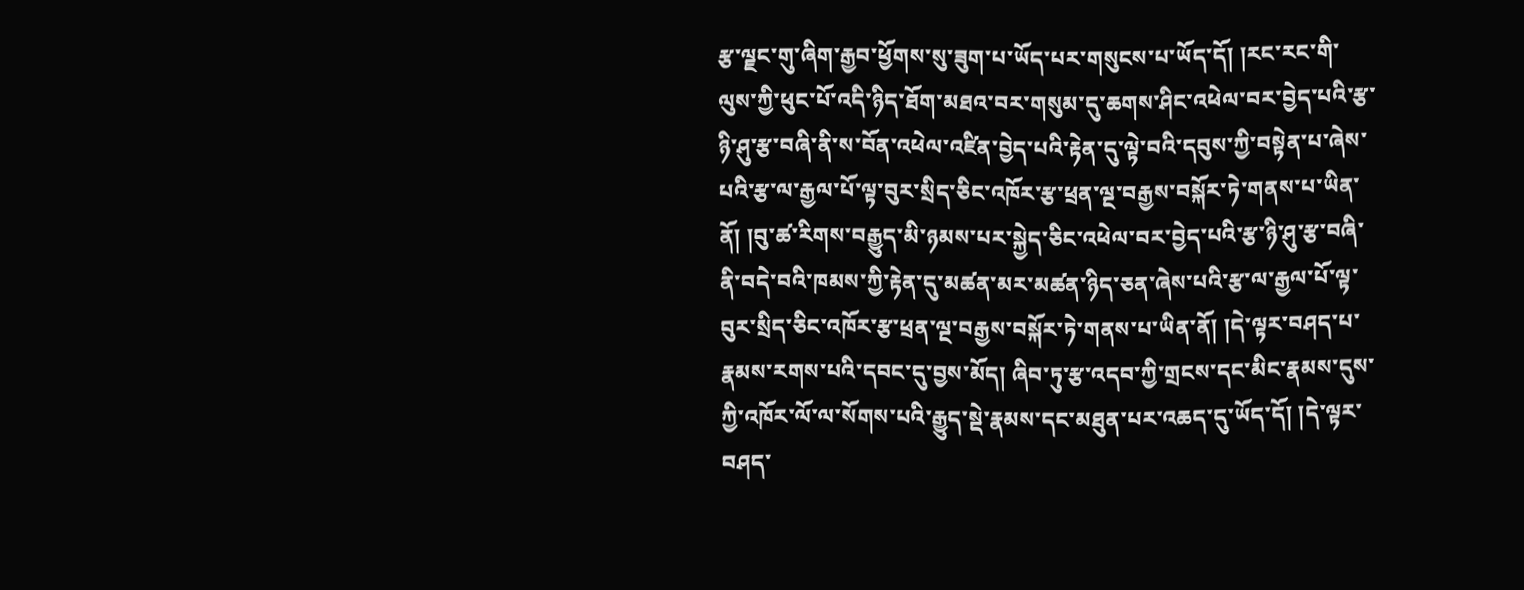རྩ་ལྗང་གུ་ཞིག་རྒྱབ་ཕྱོགས་སུ་ཟུག་པ་ཡོད་པར་གསུངས་པ་ཡོད་དོ། །རང་རང་གི་ལུས་ཀྱི་ཕུང་པོ་འདི་ཉིད་ཐོག་མཐའ་བར་གསུམ་དུ་ཆགས་ཤིང་འཕེལ་བར་བྱེད་པའི་རྩ་ཉི་ཤུ་རྩ་བཞི་ནི་ས་བོན་འཕེལ་འཛིན་བྱེད་པའི་རྟེན་དུ་ལྟེ་བའི་དབུས་ཀྱི་བསྟེན་པ་ཞེས་པའི་རྩ་ལ་རྒྱལ་པོ་ལྟ་བུར་སྲིད་ཅིང་འཁོར་རྩ་ཕྲན་ལྔ་བརྒྱས་བསྐོར་ཏེ་གནས་པ་ཡིན་ནོ། །བུ་ཚ་རིགས་བརྒྱུད་མི་ཉམས་པར་སྐྱེད་ཅིང་འཕེལ་བར་བྱེད་པའི་རྩ་ཉི་ཤུ་རྩ་བཞི་ནི་བདེ་བའི་ཁམས་ཀྱི་རྟེན་དུ་མཚན་མར་མཚན་ཉིད་ཅན་ཞེས་པའི་རྩ་ལ་རྒྱལ་པོ་ལྟ་བུར་སྲིད་ཅིང་འཁོར་རྩ་ཕྲན་ལྔ་བརྒྱས་བསྐོར་ཏེ་གནས་པ་ཡིན་ནོ། །དེ་ལྟར་བཤད་པ་རྣམས་རགས་པའི་དབང་དུ་བྱས་མོད། ཞིབ་ཏུ་རྩ་འདབ་ཀྱི་གྲངས་དང་མིང་རྣམས་དུས་ཀྱི་འཁོར་ལོ་ལ་སོགས་པའི་རྒྱུད་སྡེ་རྣམས་དང་མཐུན་པར་འཆད་དུ་ཡོད་དོ། །དེ་ལྟར་བཤད་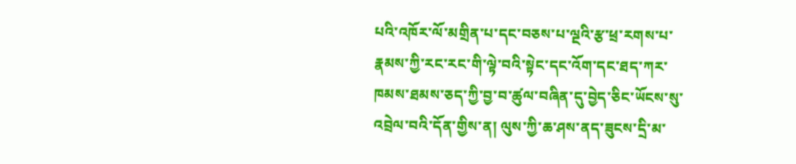པའི་འཁོར་ལོ་མགྲིན་པ་དང་བཅས་པ་ལྔའི་རྩ་ཕྲ་རགས་པ་རྣམས་ཀྱི་རང་རང་གི་ལྟེ་བའི་སྟེང་དང་འོག་དང་ཐད་ཀར་ཁམས་ཐམས་ཅད་ཀྱི་བྱ་བ་ཚུལ་བཞིན་དུ་བྱེད་ཅིང་ཡོངས་སུ་འབྲེལ་བའི་དོན་གྱིས་ན། ལུས་ཀྱི་ཆ་ཤས་ནད་ཟུངས་དྲི་མ་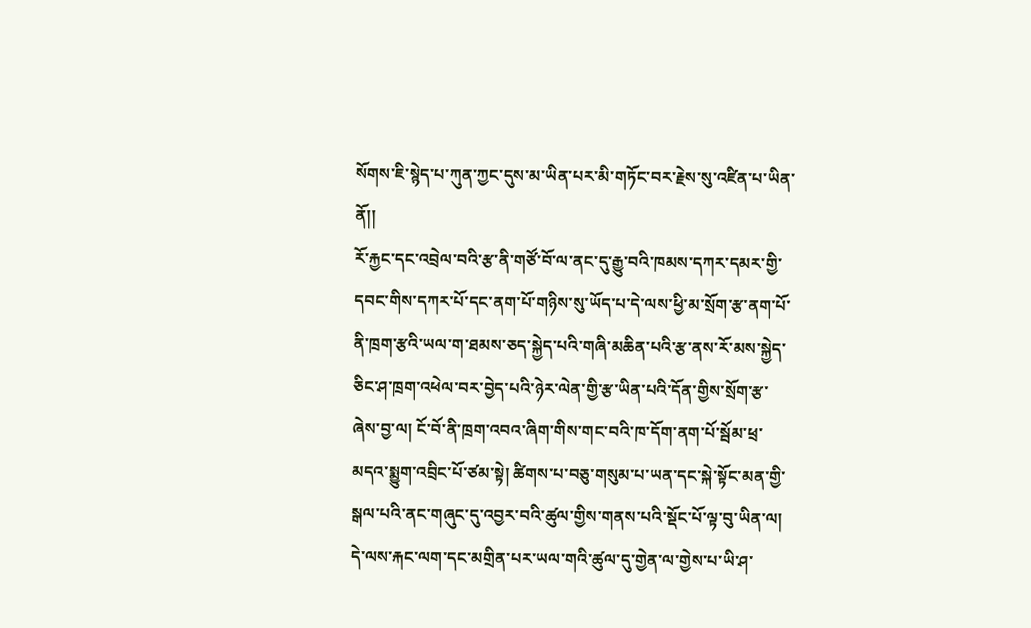སོགས་ཇི་སྙེད་པ་ཀུན་ཀྱང་དུས་མ་ཡིན་པར་མི་གཏོང་བར་རྗེས་སུ་འཛིན་པ་ཡིན་ནོ།།
རོ་རྐྱང་དང་འབྲེལ་བའི་རྩ་ནི་གཙོ་བོ་ལ་ནང་དུ་རྒྱུ་བའི་ཁམས་དཀར་དམར་གྱི་དབང་གིས་དཀར་པོ་དང་ནག་པོ་གཉིས་སུ་ཡོད་པ་དེ་ལས་ཕྱི་མ་སྲོག་རྩ་ནག་པོ་ནི་ཁྲག་རྩའི་ཡལ་ག་ཐམས་ཅད་སྐྱེད་པའི་གཞི་མཆིན་པའི་རྩ་ནས་རོ་མས་སྐྱེད་ཅིང་ཤ་ཁྲག་འཕེལ་བར་བྱེད་པའི་ཉེར་ལེན་གྱི་རྩ་ཡིན་པའི་དོན་གྱིས་སྲོག་རྩ་ཞེས་བྱ་ལ། ངོ་བོ་ནི་ཁྲག་འབའ་ཞིག་གིས་གང་བའི་ཁ་དོག་ནག་པོ་སྦོམ་ཕྲ་མདའ་སྨྱུག་འབྲིང་པོ་ཙམ་སྟེ། ཚིགས་པ་བཅུ་གསུམ་པ་ཡན་དང་སྐེ་སྟོང་མན་གྱི་སྒལ་པའི་ནང་གཞུང་དུ་འབྱར་བའི་ཚུལ་གྱིས་གནས་པའི་སྡོང་པོ་ལྟ་བུ་ཡིན་ལ། དེ་ལས་རྐང་ལག་དང་མགྲིན་པར་ཡལ་གའི་ཚུལ་དུ་གྱེན་ལ་གྱེས་པ་ཡི་ཤ་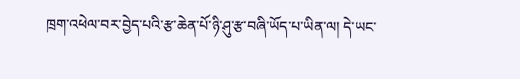ཁྲག་འཕེལ་བར་བྱེད་པའི་རྩ་ཆེན་པོ་ཉི་ཤུ་རྩ་བཞི་ཡོད་པ་ཡིན་ལ། དེ་ཡང་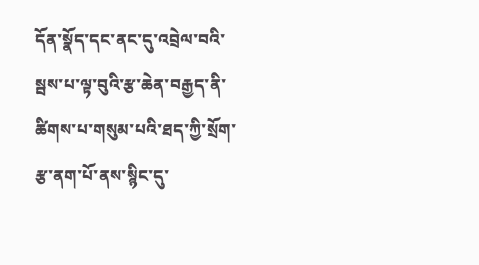དོན་སྣོད་དང་ནང་དུ་འབྲེལ་བའི་སྦས་པ་ལྟ་བུའི་རྩ་ཆེན་བརྒྱད་ནི་ཚིགས་པ་གསུམ་པའི་ཐད་ཀྱི་སྲོག་རྩ་ནག་པོ་ནས་སྙིང་དུ་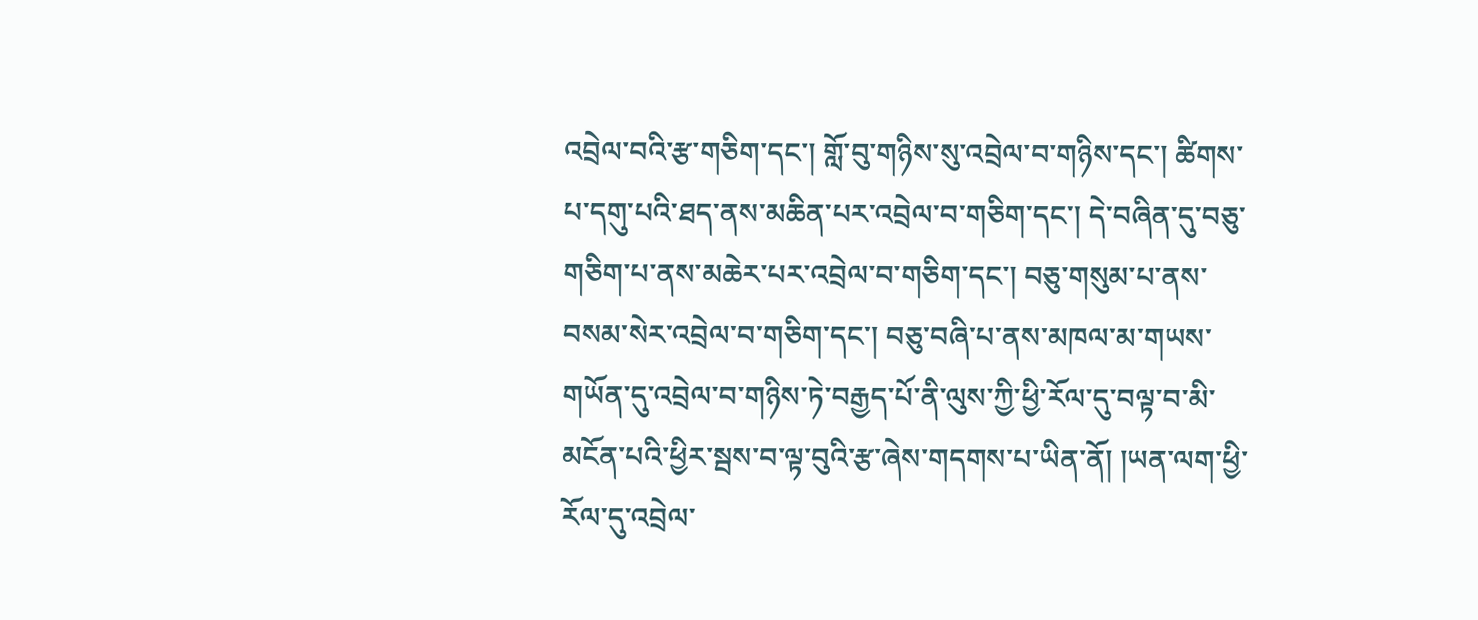འབྲེལ་བའི་རྩ་གཅིག་དང་། གློ་བུ་གཉིས་སུ་འབྲེལ་བ་གཉིས་དང་། ཚིགས་པ་དགུ་པའི་ཐད་ནས་མཆིན་པར་འབྲེལ་བ་གཅིག་དང་། དེ་བཞིན་དུ་བཅུ་གཅིག་པ་ནས་མཆེར་པར་འབྲེལ་བ་གཅིག་དང་། བཅུ་གསུམ་པ་ནས་བསམ་སེར་འབྲེལ་བ་གཅིག་དང་། བཅུ་བཞི་པ་ནས་མཁལ་མ་གཡས་གཡོན་དུ་འབྲེལ་བ་གཉིས་ཏེ་བརྒྱད་པོ་ནི་ལུས་ཀྱི་ཕྱི་རོལ་དུ་བལྟ་བ་མི་མངོན་པའི་ཕྱིར་སྦས་བ་ལྟ་བུའི་རྩ་ཞེས་གདགས་པ་ཡིན་ནོ། །ཡན་ལག་ཕྱི་རོལ་དུ་འབྲེལ་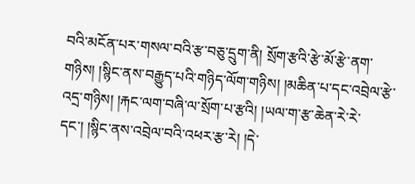བའི་མངོན་པར་གསལ་བའི་རྩ་བཅུ་དྲུག་ནི། སྲོག་རྩའི་རྩེ་མོ་རྩེ་ནག་གཉིས། །སྙིང་ནས་བརྒྱུད་པའི་གཉིད་ལོག་གཉིས། །མཆིན་པ་དང་འབྲེལ་རྩེ་འདྲ་གཉིས། །རྐང་ལག་བཞི་ལ་སྲོག་པ་རྩའི། །ཡལ་ག་རྩ་ཆེན་རེ་རེ་དང་། །སྙིང་ནས་འབྲེལ་བའི་འཕར་རྩ་རེ། །དེ་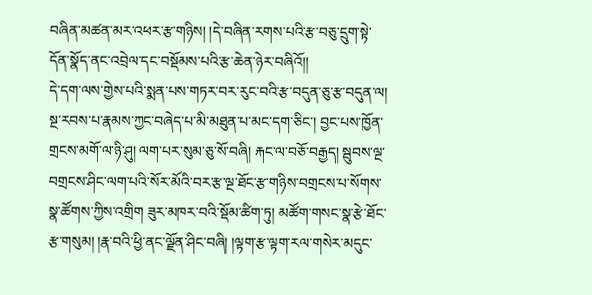བཞིན་མཚན་མར་འཕར་རྩ་གཉིས། །དེ་བཞིན་རགས་པའི་རྩ་བཅུ་དྲུག་སྟེ་དོན་སྣོད་ནང་འབྲེལ་དང་བསྡོམས་པའི་རྩ་ཆེན་ཉེར་བཞིའོ།།
དེ་དག་ལས་གྱེས་པའི་སྨན་པས་གཏར་བར་རུང་བའི་རྩ་བདུན་ཅུ་རྩ་བདུན་ལ། སྔ་རབས་པ་རྣམས་ཀྱང་བཞེད་པ་མི་མཐུན་པ་མང་དག་ཅིང་། བྱང་པས་ཁྱོན་གྲངས་མགོ་ལ་ཉི་ཤུ། ལག་པར་སུམ་ཅུ་སོ་བཞི། རྐང་ལ་བཅོ་བརྒྱད། སྦུབས་ལྔ་བགྲངས་ཤིང་ལག་པའི་སོར་མོའི་བར་རྩ་ལྔ་ཐོང་རྩ་གཉིས་བགྲངས་པ་སོགས་སྣ་ཚོགས་ཀྱིས་འགྲིག ཟུར་མཁར་བའི་སྡོམ་ཚིག་ཏུ། མཚོག་གསང་སྣ་རྩེ་ཐོང་རྩ་གསུམ། །རྣ་བའི་ཕྱི་ནང་ལྗོན་ཤིང་བཞི། །ལྟག་རྩ་ལྟག་རལ་གསེར་མདུང་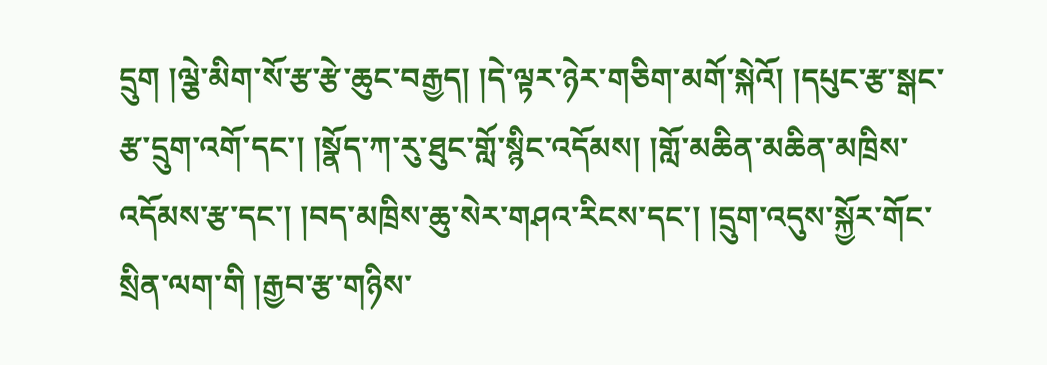དྲུག །ལྕེ་མིག་སོ་རྩ་རྩེ་ཆུང་བརྒྱད། །དེ་ལྟར་ཉེར་གཅིག་མགོ་སྐེའོ། །དཔུང་རྩ་སྒང་རྩ་དྲུག་འགོ་དང་། །སྣོད་ཀ་རུ་ཐུང་གློ་སྙིང་འདོམས། །གློ་མཆིན་མཆིན་མཁྲིས་འདོམས་རྩ་དང་། །བད་མཁྲིས་ཆུ་སེར་གཤའ་རིངས་དང་། །དྲུག་འདུས་སྐྱོར་གོང་སྲིན་ལག་གི །རྒྱབ་རྩ་གཉིས་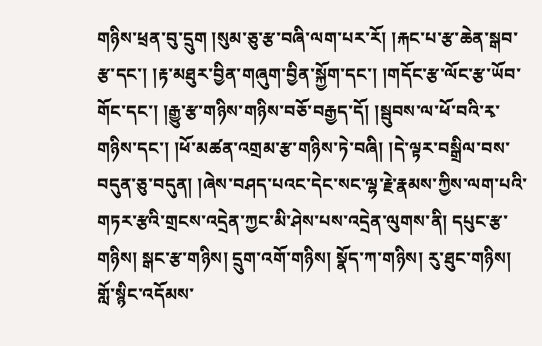གཉིས་ཕྲན་བུ་དྲུག །སུམ་ཅུ་རྩ་བཞི་ལག་པར་རོ། །རྐང་པ་རྩ་ཆེན་སྒབ་རྩ་དང་། །རྟ་མཐུར་བྱིན་གཞུག་བྱིན་སྐྱོག་དང་། །གདོང་རྩ་ལོང་རྩ་ཡོབ་གོང་དང་། །རྒྱུ་རྩ་གཉིས་གཉིས་བཅོ་བརྒྱད་དོ། །སྦུབས་ལ་ཕོ་བའི་རྭ་གཉིས་དང་། །ཕོ་མཚན་འགྲམ་རྩ་གཉིས་ཏེ་བཞི། །དེ་ལྟར་བསྒྲིལ་བས་བདུན་ཅུ་བདུན། །ཞེས་བཤད་པའང་དེང་སང་ལྷ་རྗེ་རྣམས་ཀྱིས་ལག་པའི་གཏར་རྩའི་གྲངས་འདྲེན་ཀྱང་མི་ཤེས་པས་འདྲེན་ལུགས་ནི། དཔུང་རྩ་གཉིས། སྒང་རྩ་གཉིས། དྲུག་འགོ་གཉིས། སྣོད་ཀ་གཉིས། རུ་ཐུང་གཉིས། གློ་སྙིང་འདོམས་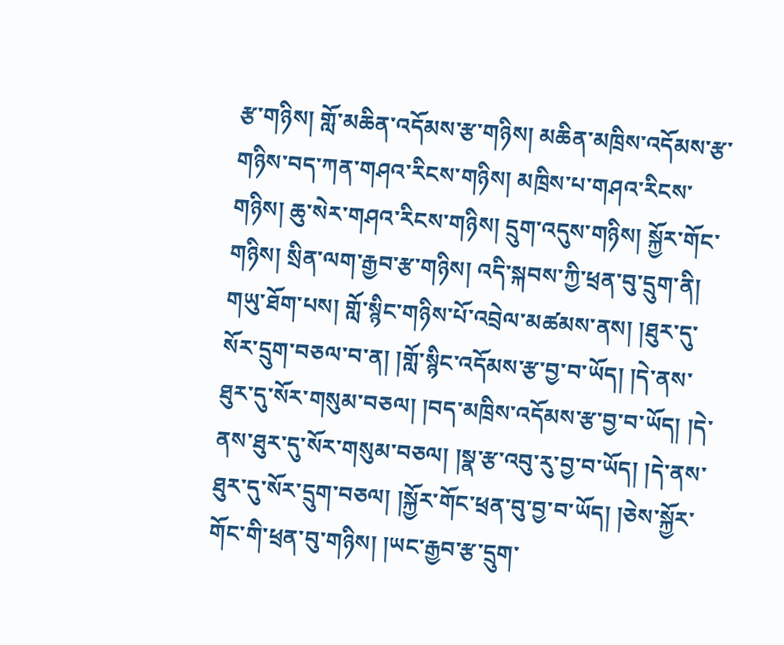རྩ་གཉིས། གློ་མཆིན་འདོམས་རྩ་གཉིས། མཆིན་མཁྲིས་འདོམས་རྩ་གཉིས་བད་ཀན་གཤའ་རིངས་གཉིས། མཁྲིས་པ་གཤའ་རིངས་གཉིས། ཆུ་སེར་གཤའ་རིངས་གཉིས། དྲུག་འདུས་གཉིས། སྐྱོར་གོང་གཉིས། སྲིན་ལག་རྒྱབ་རྩ་གཉིས། འདི་སྐབས་ཀྱི་ཕྲན་བུ་དྲུག་ནི། གཡུ་ཐོག་པས། གློ་སྙིང་གཉིས་པོ་འབྲེལ་མཚམས་ནས། །ཐུར་དུ་སོར་དྲུག་བཅལ་བ་ན། །གློ་སྙིང་འདོམས་རྩ་བྱ་བ་ཡོད། །དེ་ནས་ཐུར་དུ་སོར་གསུམ་བཅལ། །བད་མཁྲིས་འདོམས་རྩ་བྱ་བ་ཡོད། །དེ་ནས་ཐུར་དུ་སོར་གསུམ་བཅལ། །སྣ་རྩ་འབུ་རུ་བྱ་བ་ཡོད། །དེ་ནས་ཐུར་དུ་སོར་དྲུག་བཅལ། །སྐྱོར་གོང་ཕྲན་བུ་བྱ་བ་ཡོད། །ཅེས་སྐྱོར་གོང་གི་ཕྲན་བུ་གཉིས། །ཡང་རྒྱབ་རྩ་དྲུག་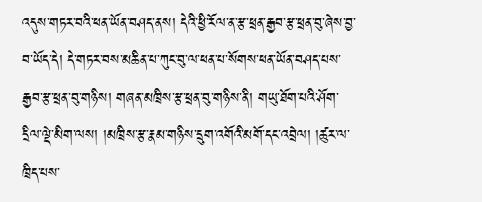འདུས་གཏར་བའི་ཕན་ཡོན་བཤད་ནས། དེའི་ཕྱི་རོལ་ན་རྩ་ཕྲན་རྒྱབ་རྩ་ཕྲན་བུ་ཞེས་བྱ་བ་ཡོད་དེ། དེ་གཏར་བས་མཆིན་པ་ཀུང་བུ་ལ་ཕན་པ་སོགས་ཕན་ཡོན་བཤད་པས་རྒྱབ་རྩ་ཕྲན་བུ་གཉིས། གཞན་མཁྲིས་རྩ་ཕྲན་བུ་གཉིས་ནི། གཡུ་ཐོག་པའི་ཤོག་དྲིལ་ལྡེ་མིག་ལས། །མཁྲིས་རྩ་རྣམ་གཉིས་དྲུག་འགོའི་མགོ་དང་འབྲེལ། །ཚུར་ལ་ཁྲིད་པས་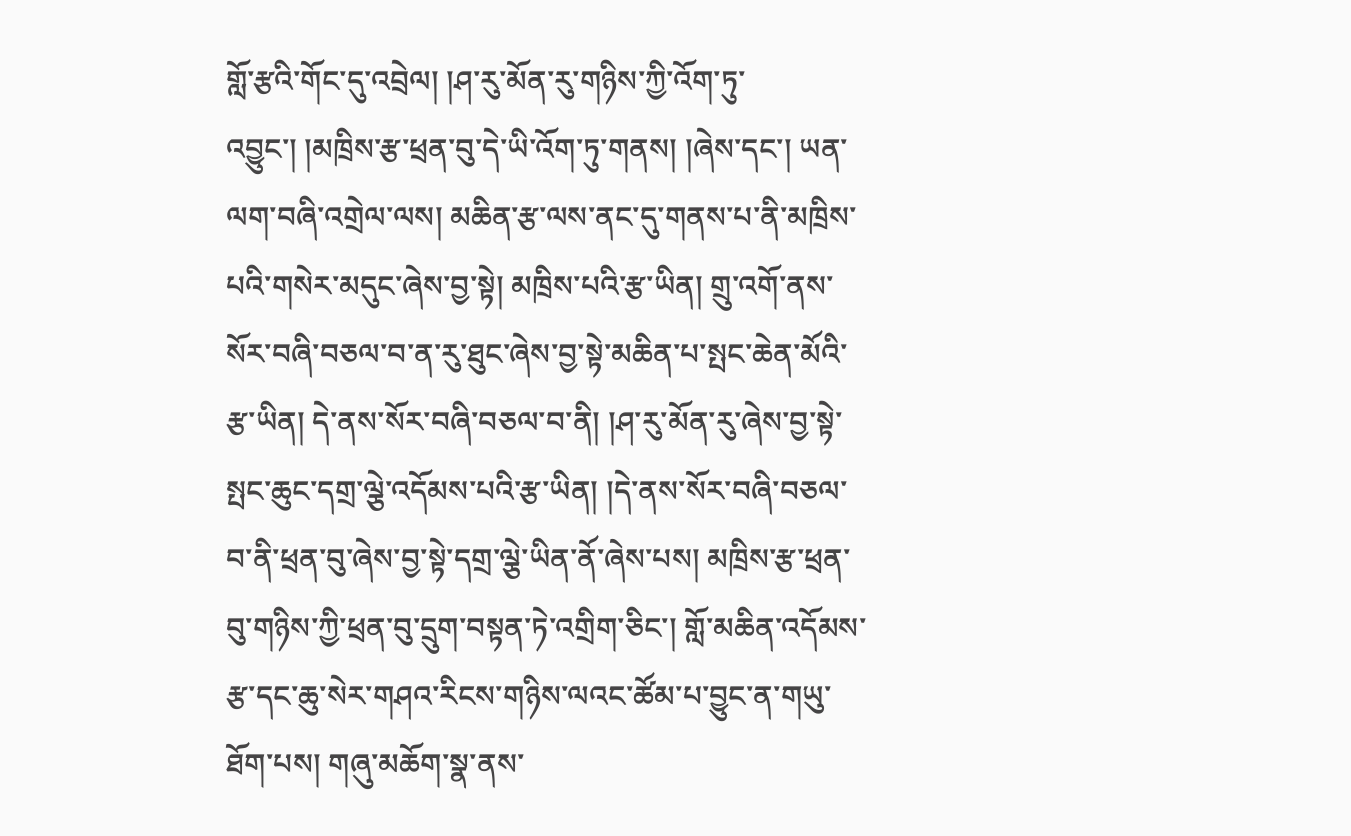གློ་རྩའི་གོང་དུ་འབྲེལ། །ཤ་རུ་མོན་རུ་གཉིས་ཀྱི་འོག་ཏུ་འབྱུང་། །མཁྲིས་རྩ་ཕྲན་བུ་དེ་ཡི་འོག་ཏུ་གནས། །ཞེས་དང་། ཡན་ལག་བཞི་འགྲེལ་ལས། མཆིན་རྩ་ལས་ནང་དུ་གནས་པ་ནི་མཁྲིས་པའི་གསེར་མདུང་ཞེས་བྱ་སྟེ། མཁྲིས་པའི་རྩ་ཡིན། གྲུ་འགོ་ནས་སོར་བཞི་བཅལ་བ་ན་རུ་ཐུང་ཞེས་བྱ་སྟེ་མཆིན་པ་སྤང་ཆེན་མོའི་རྩ་ཡིན། དེ་ནས་སོར་བཞི་བཅལ་བ་ནི། །ཤ་རུ་མོན་རུ་ཞེས་བྱ་སྟེ་སྤང་ཆུང་དགྲ་ལྕེ་འདོམས་པའི་རྩ་ཡིན། །དེ་ནས་སོར་བཞི་བཅལ་བ་ནི་ཕྲན་བུ་ཞེས་བྱ་སྟེ་དགྲ་ལྕེ་ཡིན་ནོ་ཞེས་པས། མཁྲིས་རྩ་ཕྲན་བུ་གཉིས་ཀྱི་ཕྲན་བུ་དྲུག་བསྟན་ཏེ་འགྲིག་ཅིང་། གློ་མཆིན་འདོམས་རྩ་དང་ཆུ་སེར་གཤའ་རིངས་གཉིས་ལའང་ཚོམ་པ་བྱུང་ན་གཡུ་ཐོག་པས། གཞུ་མཆོག་སྣ་ནས་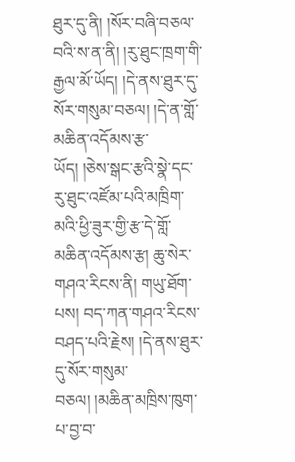ཐུར་དུ་ནི། །སོར་བཞི་བཅལ་བའི་ས་ན་ནི། །རུ་ཐུང་ཁྲག་གི་རྒྱལ་མོ་ཡོད། །དེ་ནས་ཐུར་དུ་སོར་གསུམ་བཅལ། །དེ་ན་གློ་མཆིན་འདོམས་རྩ་ཡོད། །ཅེས་སྒང་རྩའི་སྣེ་དང་རུ་ཐུང་འཛོམ་པའི་མཁྲིག་མའི་ཕྱི་ཟུར་གྱི་རྩ་དེ་གློ་མཆིན་འདོམས་རྩ། ཆུ་སེར་གཤའ་རིངས་ནི། གཡུ་ཐོག་པས། བད་ཀན་གཤའ་རིངས་བཤད་པའི་རྗེས། །དེ་ནས་ཐུར་དུ་སོར་གསུམ་བཅལ། །མཆིན་མཁྲིས་ཁུག་པ་བྱ་བ་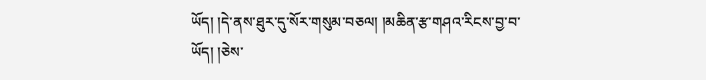ཡོད། །དེ་ནས་ཐུར་དུ་སོར་གསུམ་བཅལ། །མཆིན་རྩ་གཤའ་རིངས་བྱ་བ་ཡོད། །ཅེས་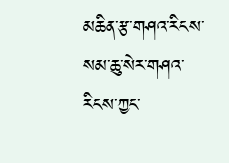མཆིན་རྩ་གཤའ་རིངས་སམ་ཆུ་སེར་གཤའ་རིངས་ཀྱང་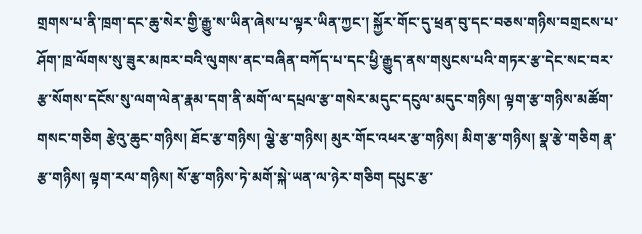གྲགས་པ་ནི་ཁྲག་དང་ཆུ་སེར་གྱི་རྒྱུ་ས་ཡིན་ཞེས་པ་ལྟར་ཡིན་ཀྱང་། སྐྱོར་གོང་དུ་ཕྲན་བུ་དང་བཅས་གཉིས་བགྲངས་པ་ཤོག་ཁྲ་ལོགས་སུ་ཟུར་མཁར་བའི་ལུགས་ནང་བཞིན་བཀོད་པ་དང་ཕྱི་རྒྱུད་ནས་གསུངས་པའི་གཏར་རྩ་དེང་སང་བར་རྩ་སོགས་དངོས་སུ་ལག་ལེན་རྣམ་དག་ནི་མགོ་ལ་དཔྲལ་རྩ་གསེར་མདུང་དངུལ་མདུང་གཉིས། ལྟག་རྩ་གཉིས་མཚོག་གསང་གཅིག རྩེའུ་ཆུང་གཉིས། ཐོང་རྩ་གཉིས། ལྕེ་རྩ་གཉིས། མུར་གོང་འཕར་རྩ་གཉིས། མིག་རྩ་གཉིས། སྣ་རྩེ་གཅིག རྣ་རྩ་གཉིས། ལྟག་རལ་གཉིས། སོ་རྩ་གཉིས་ཏེ་མགོ་སྐེ་ཡན་ལ་ཉེར་གཅིག དཔུང་རྩ་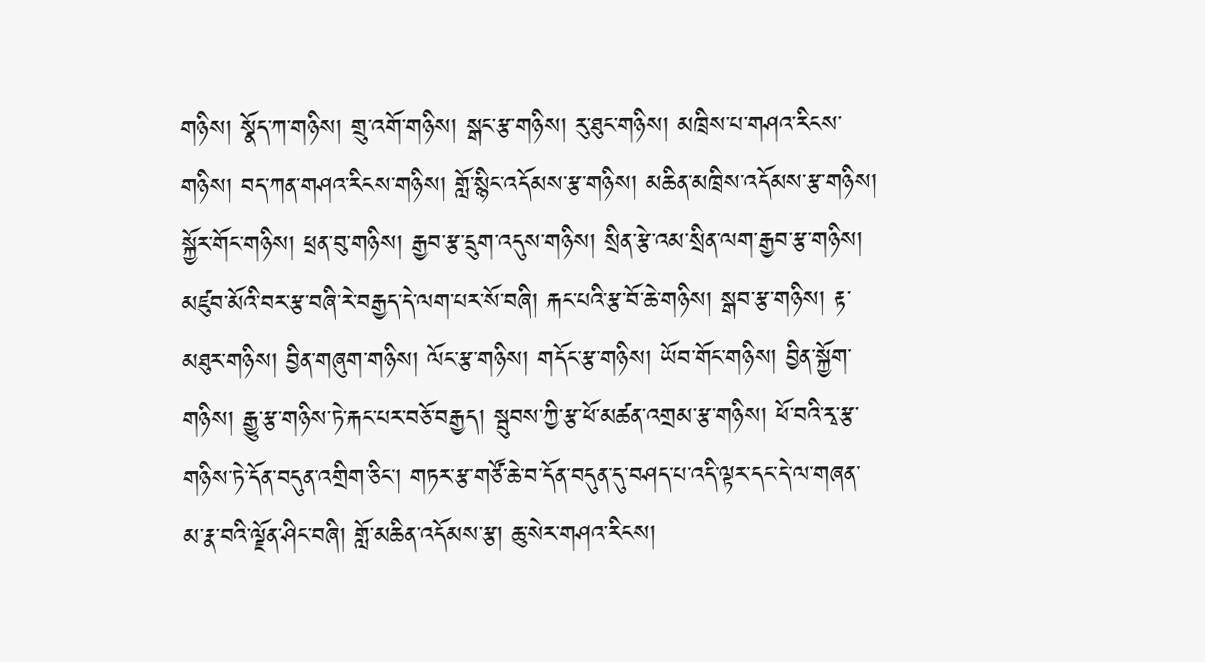གཉིས། སྣོད་ཀ་གཉིས། གྲུ་འགོ་གཉིས། སྒང་རྩ་གཉིས། རུ་ཐུང་གཉིས། མཁྲིས་པ་གཤའ་རིངས་གཉིས། བད་ཀན་གཤའ་རིངས་གཉིས། གློ་སྙིང་འདོམས་རྩ་གཉིས། མཆིན་མཁྲིས་འདོམས་རྩ་གཉིས། སྐྱོར་གོང་གཉིས། ཕྲན་བུ་གཉིས། རྒྱབ་རྩ་དྲུག་འདུས་གཉིས། སྲིན་རྩེ་འམ་སྲིན་ལག་རྒྱབ་རྩ་གཉིས། མཛུབ་མོའི་བར་རྩ་བཞི་རེ་བརྒྱད་དེ་ལག་པར་སོ་བཞི། རྐང་པའི་རྩ་བོ་ཆེ་གཉིས། སྒབ་རྩ་གཉིས། རྟ་མཐུར་གཉིས། བྱིན་གཞུག་གཉིས། ལོང་རྩ་གཉིས། གདོང་རྩ་གཉིས། ཡོབ་གོང་གཉིས། བྱིན་སྐྱོག་གཉིས། རྒྱུ་རྩ་གཉིས་ཏེ་རྐང་པར་བཅོ་བརྒྱད། སྦུབས་ཀྱི་རྩ་ཕོ་མཚན་འགྲམ་རྩ་གཉིས། ཕོ་བའི་རྭ་རྩ་གཉིས་ཏེ་དོན་བདུན་འགྲིག་ཅིང་། གཏར་རྩ་གཙོ་ཆེ་བ་དོན་བདུན་དུ་བཤད་པ་འདི་ལྟར་དང་དེ་ལ་གཞན་མ་རྣ་བའི་ལྗོན་ཤིང་བཞི། གློ་མཆིན་འདོམས་རྩ། ཆུ་སེར་གཤའ་རིངས།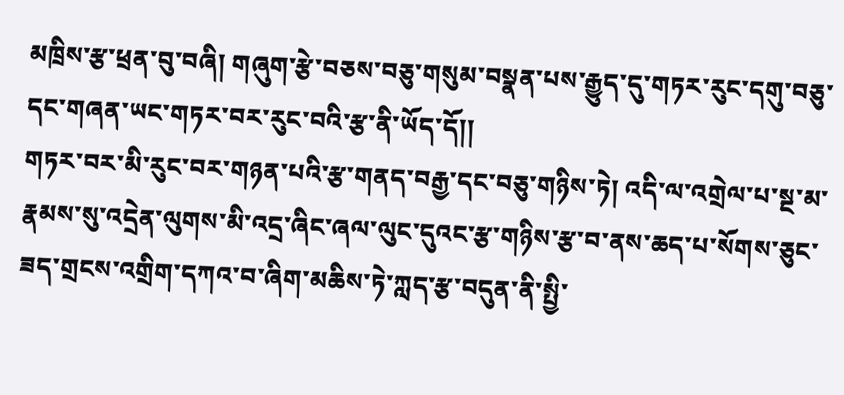མཁྲིས་རྩ་ཕྲན་བུ་བཞི། གཞུག་རྩེ་བཅས་བཅུ་གསུམ་བསྣན་པས་རྒྱུད་དུ་གཏར་རུང་དགུ་བཅུ་དང་གཞན་ཡང་གཏར་བར་རུང་བའི་རྩ་ནི་ཡོད་དོ།།
གཏར་བར་མི་རུང་བར་གཉན་པའི་རྩ་གནད་བརྒྱ་དང་བཅུ་གཉིས་ཏེ། འདི་ལ་འགྲེལ་པ་སྔ་མ་རྣམས་སུ་འདྲེན་ལུགས་མི་འདྲ་ཞིང་ཞལ་ལུང་དུའང་རྩ་གཉིས་རྩ་བ་ནས་ཆད་པ་སོགས་ཅུང་ཟད་གྲངས་འགྲིག་དཀའ་བ་ཞིག་མཆིས་ཏེ་ཀླད་རྩ་བདུན་ནི་སྤྱི་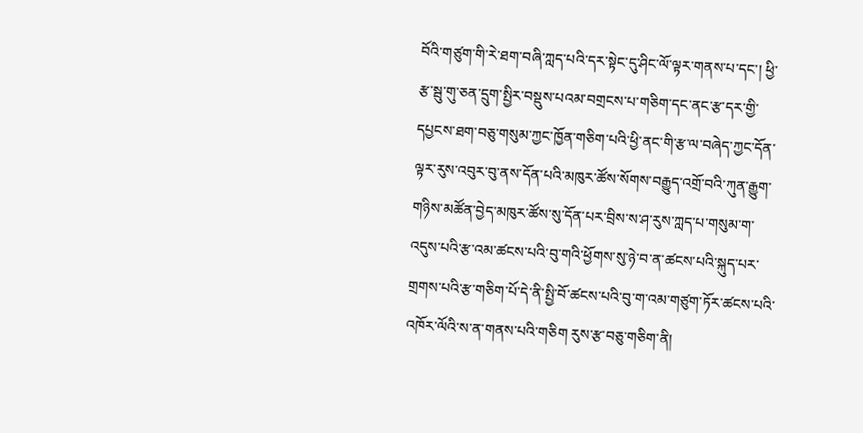བོའི་གཙུག་གི་རེ་ཐག་བཞི་ཀླད་པའི་དར་སྟེང་དུ་ཤིང་ལོ་ལྟར་གནས་པ་དང་། ཕྱི་རྩ་སྦུ་གུ་ཅན་དྲུག་སྤྱིར་བསྡུས་པའམ་བགྲངས་པ་གཅིག་དང་ནང་རྩ་དར་གྱི་དཔྱངས་ཐག་བཅུ་གསུམ་ཀྱང་ཁྱོན་གཅིག་པའི་ཕྱི་ནང་གི་རྩ་ལ་བཞེད་ཀྱང་དོན་ལྟར་རུས་འབུར་བུ་ནས་དོན་པའི་མཁུར་ཚོས་སོགས་བརྒྱུད་འགྲོ་བའི་ཀུན་རྒྱུག་གཉིས་མཚོན་བྱེད་མཁུར་ཚོས་སུ་དོན་པར་བྲིས་ས་ཤ་རུས་ཀླད་པ་གསུམ་ག་འདུས་པའི་རྩ་འམ་ཚངས་པའི་བུ་གའི་ཕྱོགས་སུ་ཉེ་བ་ན་ཚངས་པའི་སྐུད་པར་གྲགས་པའི་རྩ་གཅིག་པོ་དེ་ནི་སྤྱི་བོ་ཚངས་པའི་བུ་ག་འམ་གཙུག་ཏོར་ཚངས་པའི་འཁོར་ལོའི་ས་ན་གནས་པའི་གཅིག རུས་རྩ་བཅུ་གཅིག་ནི།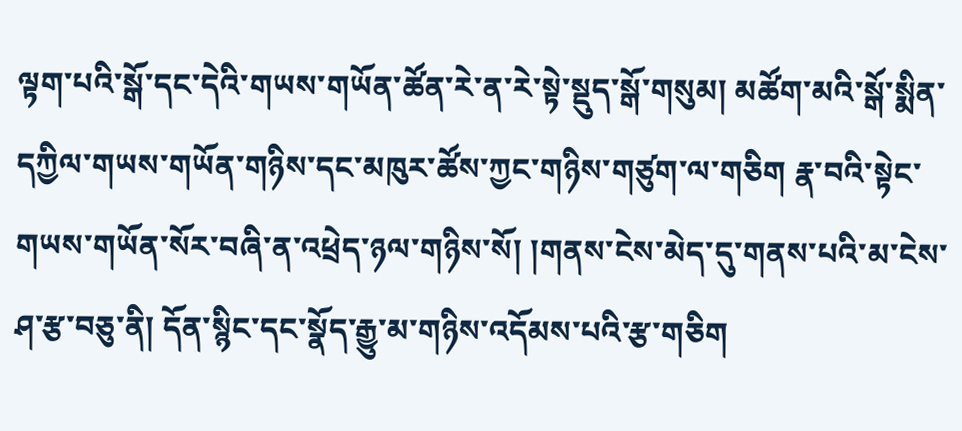ལྟག་པའི་སྒོ་དང་དེའི་གཡས་གཡོན་ཚོན་རེ་ན་རེ་སྟེ་སྡུད་སྒོ་གསུམ། མཚོག་མའི་སྒོ་སྨིན་དཀྱིལ་གཡས་གཡོན་གཉིས་དང་མཁུར་ཚོས་ཀྱང་གཉིས་གཙུག་ལ་གཅིག རྣ་བའི་སྟེང་གཡས་གཡོན་སོར་བཞི་ན་འཕྲེད་ཉལ་གཉིས་སོ། །གནས་ངེས་མེད་དུ་གནས་པའི་མ་ངེས་ཤ་རྩ་བཅུ་ནི། དོན་སྙིང་དང་སྣོད་རྒྱུ་མ་གཉིས་འདོམས་པའི་རྩ་གཅིག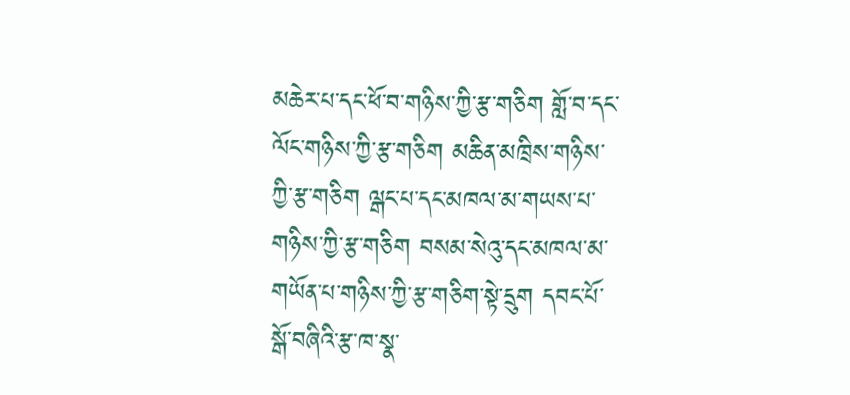མཆེར་པ་དང་ཕོ་བ་གཉིས་ཀྱི་རྩ་གཅིག གློ་བ་དང་ལོང་གཉིས་ཀྱི་རྩ་གཅིག མཆིན་མཁྲིས་གཉིས་ཀྱི་རྩ་གཅིག ལྒང་པ་དང་མཁལ་མ་གཡས་པ་གཉིས་ཀྱི་རྩ་གཅིག བསམ་སེའུ་དང་མཁལ་མ་གཡོན་པ་གཉིས་ཀྱི་རྩ་གཅིག་སྟེ་དྲུག དབང་པོ་སྒོ་བཞིའི་རྩ་ཁ་སྣ་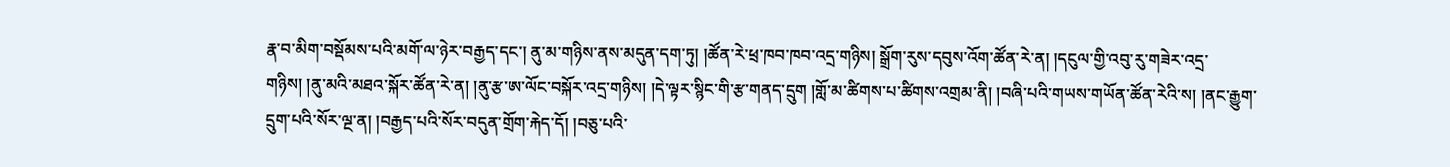རྣ་བ་མིག་བསྡོམས་པའི་མགོ་ལ་ཉེར་བརྒྱད་དང་། ནུ་མ་གཉིས་ནས་མདུན་དག་ཏུ། །ཚོན་རེ་ཕྲ་ཁབ་ཁབ་འདྲ་གཉིས། སྒྲོག་རུས་དབུས་འོག་ཚོན་རེ་ན། །དངུལ་གྱི་འབུ་རུ་གཟེར་འདྲ་གཉིས། །ནུ་མའི་མཐའ་སྐོར་ཚོན་རེ་ན། །ནུ་རྩ་ཨ་ལོང་བསྐོར་འདྲ་གཉིས། །དེ་ལྟར་སྙིང་གི་རྩ་གནད་དྲུག །གློ་མ་ཚིགས་པ་ཚིགས་འགྲམ་ནི། །བཞི་པའི་གཡས་གཡོན་ཚོན་རེའི་ས། །ནང་རྒྱུག་དྲུག་པའི་སོར་ལྔ་ན། །བརྒྱད་པའི་སོར་བདུན་གྲོག་རྐེད་དོ། །བཅུ་པའི་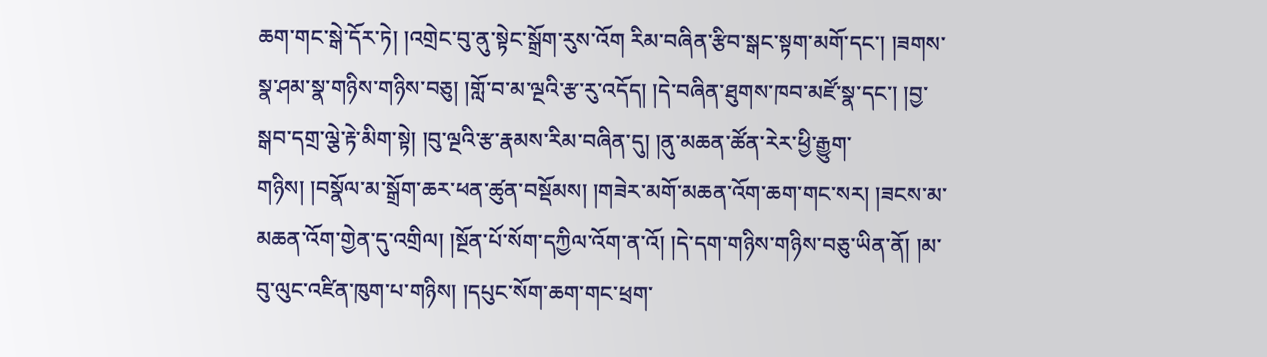ཆག་གང་སྒེ་དོར་ཏེ། །འགྲེང་བུ་ནུ་སྟེང་སྒྲོག་རུས་འོག རིམ་བཞིན་རྩིབ་སྒང་སྟག་མགོ་དང་། །ཟགས་སྣ་ཤམ་སྣ་གཉིས་གཉིས་བཅུ། །གློ་བ་མ་ལྔའི་རྩ་རུ་འདོད། །དེ་བཞིན་ཐུགས་ཁབ་མཛོ་སྣ་དང་། །བྱ་སྒབ་དགྲ་ལྕེ་རྟེ་མིག་སྟེ། །བུ་ལྔའི་རྩ་རྣམས་རིམ་བཞིན་དུ། །ནུ་མཆན་ཚོན་རེར་ཕྱི་རྒྱུག་གཉིས། །བསྣོལ་མ་སྒྲོག་ཆར་ཕན་ཚུན་བསྡོམས། །གཟེར་མགོ་མཆན་འོག་ཆག་གང་སར། །ཟངས་མ་མཆན་འོག་གྱེན་དུ་འགྲིལ། །སྔོན་པོ་སོག་དཀྱིལ་འོག་ན་འོ། །དེ་དག་གཉིས་གཉིས་བཅུ་ཡིན་ནོ། །མ་བུ་ལུང་འཛིན་ཁུག་པ་གཉིས། །དཔུང་སོག་ཆག་གང་ཕྲག་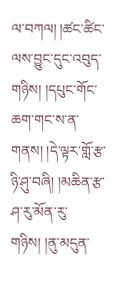ལ་བཀལ། །ཚང་ཚིང་ལས་བྱུང་དུང་འབུད་གཉིས། །དཔུང་གོང་ཆག་གང་ས་ན་གནས། །དེ་ལྟར་གློ་རྩ་ཉི་ཤུ་བཞི། །མཆིན་རྩ་ཤ་རུ་མོན་རུ་གཉིས། །ནུ་མདུན་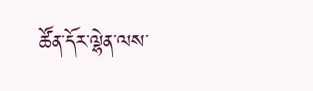ཚོན་དོར་ལྷེན་ལས་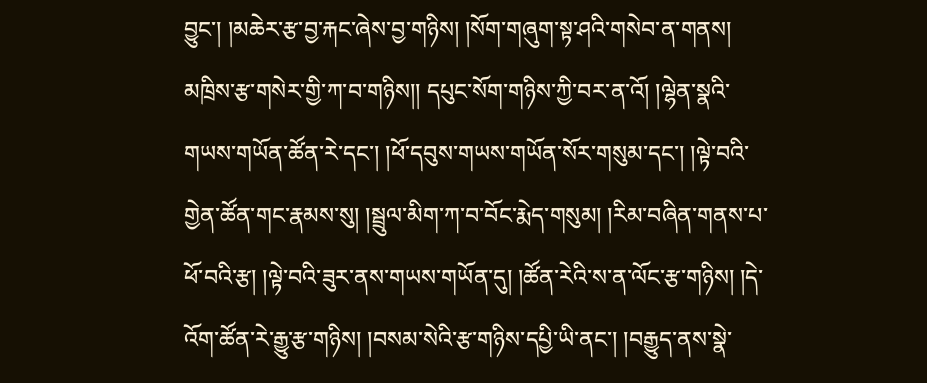བྱུང་། །མཆེར་རྩ་བྱ་རྐང་ཞེས་བྱ་གཉིས། །སོག་གཞུག་སྟ་ཤའི་གསེབ་ན་གནས། མཁྲིས་རྩ་གསེར་གྱི་ཀ་བ་གཉིས།། དཔུང་སོག་གཉིས་ཀྱི་བར་ན་འོ། །ལྷེན་སྣའི་གཡས་གཡོན་ཚོན་རེ་དང་། །ཕོ་དབུས་གཡས་གཡོན་སོར་གསུམ་དང་། །ལྟེ་བའི་གྱེན་ཚོན་གང་རྣམས་སུ། །སྦྲུལ་མིག་ཀ་བ་བོང་རྨེད་གསུམ། །རིམ་བཞིན་གནས་པ་ཕོ་བའི་རྩ། །ལྟེ་བའི་ཟུར་ནས་གཡས་གཡོན་དུ། །ཚོན་རེའི་ས་ན་ལོང་རྩ་གཉིས། །དེ་འོག་ཚོན་རེ་རྒྱུ་རྩ་གཉིས། །བསམ་སེའི་རྩ་གཉིས་དཔྱི་ཡི་ནང་། །བརྒྱུད་ནས་སྣེ་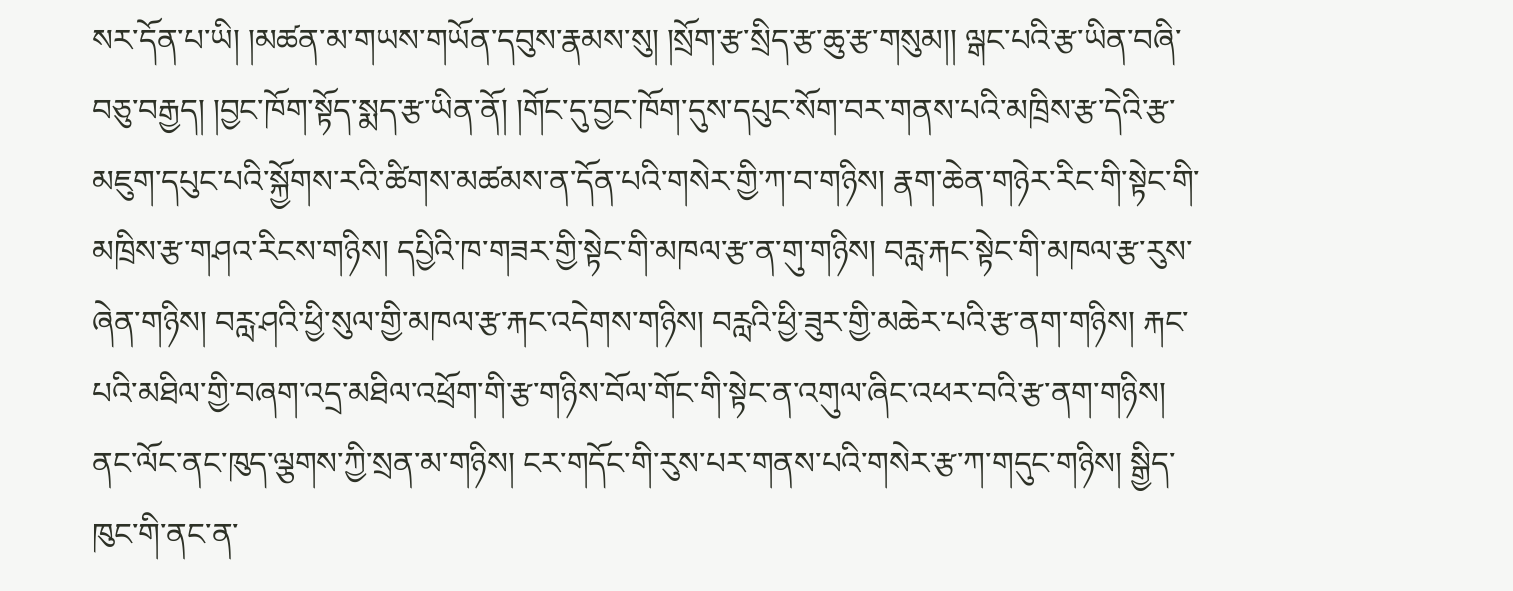སར་དོན་པ་ཡི། །མཚན་མ་གཡས་གཡོན་དབུས་རྣམས་སུ། །སྲོག་རྩ་སྲིད་རྩ་ཆུ་རྩ་གསུམ།། ལྒང་པའི་རྩ་ཡིན་བཞི་བཅུ་བརྒྱད། །བྱང་ཁོག་སྟོད་སྨད་རྩ་ཡིན་ནོ། །གོང་དུ་བྱང་ཁོག་དུས་དཔུང་སོག་བར་གནས་པའི་མཁྲིས་རྩ་དེའི་རྩ་མཇུག་དཔུང་པའི་སྐྱོགས་རའི་ཚིགས་མཚམས་ན་དོན་པའི་གསེར་གྱི་ཀ་བ་གཉིས། རྣག་ཆེན་གཉེར་རིང་གི་སྟེང་གི་མཁྲིས་རྩ་གཤའ་རིངས་གཉིས། དཔྱིའི་ཁ་གཟར་གྱི་སྟེང་གི་མཁལ་རྩ་ན་གུ་གཉིས། བརླ་རྐང་སྟེང་གི་མཁལ་རྩ་རུས་ཞེན་གཉིས། བརླ་ཤའི་ཕྱི་སུལ་གྱི་མཁལ་རྩ་རྐང་འདེགས་གཉིས། བརླའི་ཕྱི་ཟུར་གྱི་མཆེར་པའི་རྩ་ནག་གཉིས། རྐང་པའི་མཐིལ་གྱི་བཞག་འདྲ་མཐིལ་འཕྲོག་གི་རྩ་གཉིས་བོལ་གོང་གི་སྟེང་ན་འགུལ་ཞིང་འཕར་བའི་རྩ་ནག་གཉིས། ནང་ལོང་ནང་ཁུད་ལྕགས་ཀྱི་སྲན་མ་གཉིས། ངར་གདོང་གི་རུས་པར་གནས་པའི་གསེར་རྩ་ཀ་གདུང་གཉིས། སྒྱིད་ཁུང་གི་ནང་ན་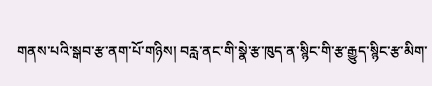གནས་པའི་སྒབ་རྩ་ནག་པོ་གཉིས། བརླ་ནང་གི་སྣེ་རྩ་ཁུད་ན་སྙིང་གི་རྩ་རྒྱུད་སྙིང་རྩ་མིག་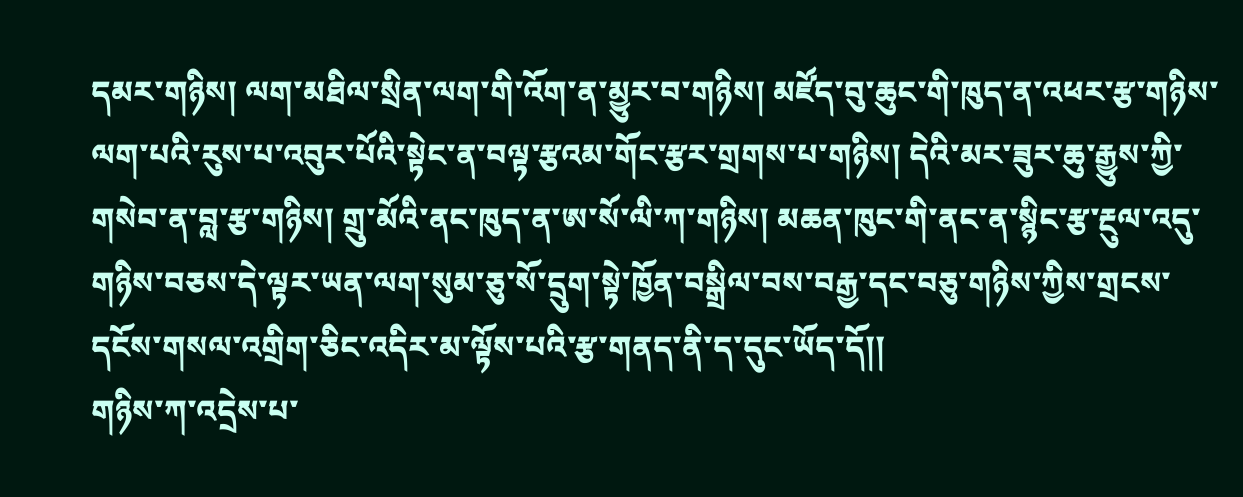དམར་གཉིས། ལག་མཐིལ་སྲིན་ལག་གི་འོག་ན་མྱུར་བ་གཉིས། མཛོད་བུ་ཆུང་གི་ཁུད་ན་འཕར་རྩ་གཉིས་ལག་པའི་རུས་པ་འབུར་པོའི་སྟེང་ན་བལྟ་རྩའམ་གོང་རྩར་གྲགས་པ་གཉིས། དེའི་མར་ཟུར་ཆུ་རྒྱུས་ཀྱི་གསེབ་ན་བླ་རྩ་གཉིས། གྲུ་མོའི་ནང་ཁུད་ན་ཨ་སོ་ལི་ཀ་གཉིས། མཆན་ཁུང་གི་ནང་ན་སྙིང་རྩ་རྔུལ་འདུ་གཉིས་བཅས་དེ་ལྟར་ཡན་ལག་སུམ་ཅུ་སོ་དྲུག་སྟེ་ཁྱོན་བསྒྲིལ་བས་བརྒྱ་དང་བཅུ་གཉིས་ཀྱིས་གྲངས་དངོས་གསལ་འགྲིག་ཅིང་འདིར་མ་ལྟོས་པའི་རྩ་གནད་ནི་ད་དུང་ཡོད་དོ།།
གཉིས་ཀ་འདྲེས་པ་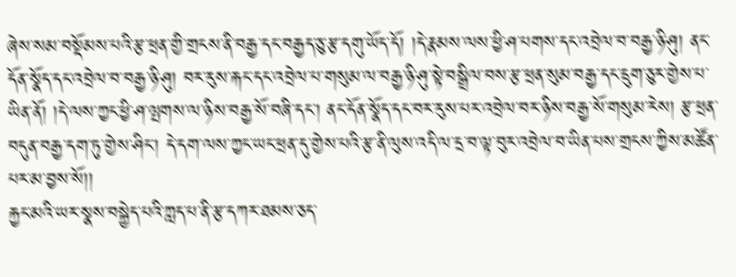ཞེས་སམ་བསྡོམས་པའི་རྩ་ཕྲན་གྱི་གྲངས་ནི་བརྒྱ་དང་བརྒྱད་ཅུ་རྩ་དགུ་ཡོད་དོ། །དེ་རྣམས་ལས་ཕྱི་ཤ་པགས་དང་འབྲེལ་བ་བརྒྱ་ཉི་ཤུ། ནང་དོན་སྣོད་དང་འབྲེལ་བ་བརྒྱ་ཉི་ཤུ། བར་རུས་རྐང་དང་འབྲེལ་པ་གསུམ་ལ་བརྒྱ་ཉི་ཤུ་སྟེ་བསྒྲིལ་བས་རྩ་ཕྲན་སུམ་བརྒྱ་དང་དྲུག་ཅུར་གྱེས་པ་ཡིན་ནོ། །དེ་ལས་ཀྱང་ཕྱི་ཤ་ལྤགས་ལ་ཉིས་བརྒྱ་སོ་བཞི་དང་། ནང་དོན་སྣོད་དང་བར་རུས་པར་འབྲེལ་བར་ཉིས་བརྒྱ་སོ་གསུམ་རེས། རྩ་ཕྲན་བདུན་བརྒྱ་དག་ཏུ་གྱེས་ཤིང་། དེ་དག་ལས་ཀྱང་ཡང་ཕྲན་དུ་གྱེས་པའི་རྩ་ནི་ལུས་འདི་ལ་དྲ་བ་ལྟ་བུར་འབྲེལ་བ་ཡིན་པས་གྲངས་ཀྱིས་མཚོན་པར་མ་བྱས་སོ།།
རྐྱང་མའི་ཡར་སྣས་བསྐྱེད་པའི་ཀླད་པ་ནི་རྩ་དཀར་ཐམས་ཅད་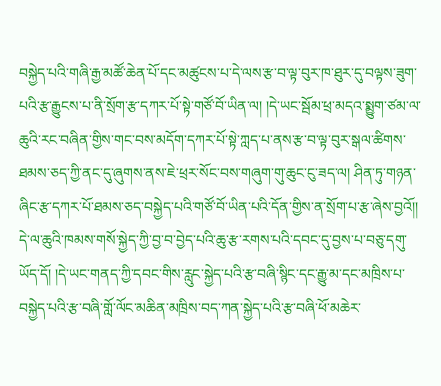བསྐྱེད་པའི་གཞི་རྒྱ་མཚོ་ཆེན་པོ་དང་མཚུངས་པ་དེ་ལས་རྩ་བ་ལྟ་བུར་ཁ་ཐུར་དུ་བལྟས་ཟུག་པའི་རྩ་རྒྱུངས་པ་ནི་སྲོག་རྩ་དཀར་པོ་སྟེ་གཙོ་བོ་ཡིན་ལ། །དེ་ཡང་སྦོམ་ཕྲ་མདའ་སྨྱུག་ཙམ་ལ་ཆུའི་རང་བཞིན་གྱིས་གང་བས་མདོག་དཀར་པོ་སྟེ་ཀླད་པ་ནས་རྩ་བ་ལྟ་བུར་སྒལ་ཚིགས་ཐམས་ཅད་ཀྱི་ནང་དུ་ཞུགས་ནས་ཇེ་ཕྲར་སོང་བས་གཞུག་གུ་ཆུང་ངུ་ཟད་ལ། ཤིན་ཏུ་གཉན་ཞིང་རྩ་དཀར་པོ་ཐམས་ཅད་བསྐྱེད་པའི་གཙོ་བོ་ཡིན་པའི་དོན་གྱིས་ན་སྲོག་པ་རྩ་ཞེས་བྱའོ།། དེ་ལ་ཆུའི་ཁམས་གསོ་སྐྱེད་ཀྱི་བྱ་བ་བྱེད་པའི་ཆུ་རྩ་རགས་པའི་དབང་དུ་བྱས་པ་བཅུ་དགུ་ཡོད་དོ། །དེ་ཡང་གནད་ཀྱི་དབང་གིས་རླུང་སྐྱེད་པའི་རྩ་བཞི་སྙིང་དང་རྒྱུ་མ་དང་མཁྲིས་པ་བསྐྱེད་པའི་རྩ་བཞི་གློ་ལོང་མཆིན་མཁྲིས་བད་ཀན་སྐྱེད་པའི་རྩ་བཞི་ཕོ་མཆེར་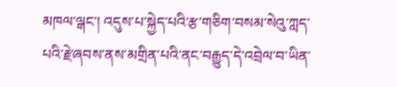མཁལ་ལྒང་། འདུས་པ་སྐྱེད་པའི་རྩ་གཅིག་བསམ་སེའུ་ཀླད་པའི་རྗེ་ཞབས་ནས་མགྲིན་པའི་ནང་བརྒྱུད་དེ་འབྲེལ་བ་ཡིན་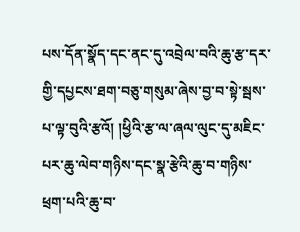པས་དོན་སྣོད་དང་ནང་དུ་འབྲེལ་བའི་ཆུ་རྩ་དར་གྱི་དཔྱངས་ཐག་བཅུ་གསུམ་ཞེས་བྱ་བ་སྟེ་སྦས་པ་ལྟ་བུའི་རྩའོ། །ཕྱིའི་རྩ་ལ་ཞལ་ལུང་དུ་མཇིང་པར་ཆུ་ལེབ་གཉིས་དང་སྣ་རྩེའི་ཆུ་བ་གཉིས་ཕྲག་པའི་ཆུ་བ་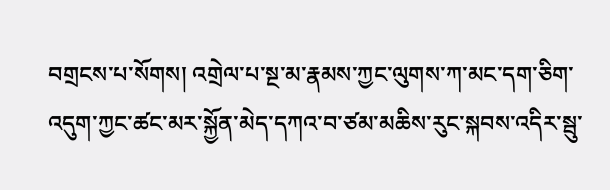བགྲངས་པ་སོགས། འགྲེལ་པ་སྔ་མ་རྣམས་ཀྱང་ལུགས་ཀ་མང་དག་ཅིག་འདུག་ཀྱང་ཚང་མར་སྐྱོན་མེད་དཀའ་བ་ཙམ་མཆིས་རུང་སྐབས་འདིར་སྦུ་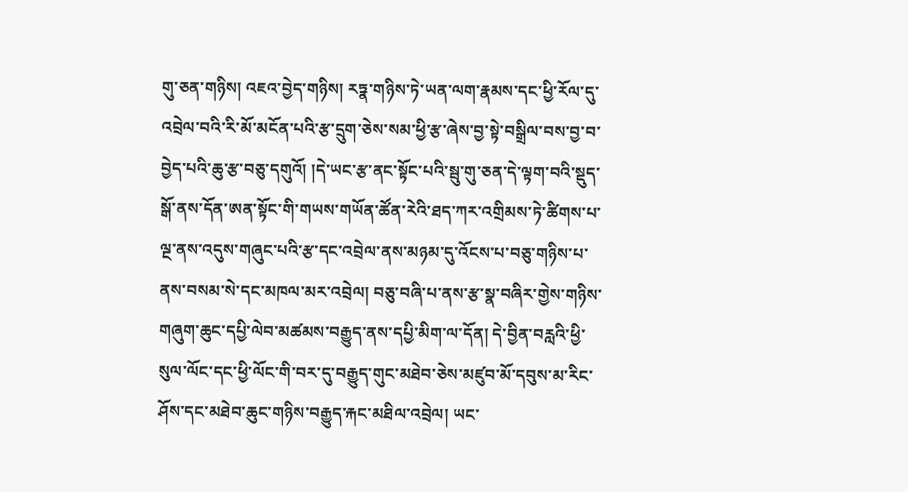གུ་ཅན་གཉིས། འཇའ་བྱེད་གཉིས། རཏྣ་གཉིས་ཏེ་ཡན་ལག་རྣམས་དང་ཕྱི་རོལ་དུ་འབྲེལ་བའི་རི་མོ་མངོན་པའི་རྩ་དྲུག་ཅེས་སམ་ཕྱི་རྩ་ཞེས་བྱ་སྟེ་བསྒྲིལ་བས་བྱ་བ་བྱེད་པའི་ཆུ་རྩ་བཅུ་དགུའོ། །དེ་ཡང་རྩ་ནང་སྟོང་པའི་སྦུ་གུ་ཅན་དེ་ལྟག་བའི་སྡུད་སྒོ་ནས་དོན་ཨན་སྟོང་གི་གཡས་གཡོན་ཚོན་རེའི་ཐད་ཀར་འགྲིམས་ཏེ་ཚིགས་པ་ལྔ་ནས་འདུས་གཞུང་པའི་རྩ་དང་འབྲེལ་ནས་མཉམ་དུ་འོངས་པ་བཅུ་གཉིས་པ་ནས་བསམ་སེ་དང་མཁལ་མར་འབྲེལ། བཅུ་བཞི་པ་ནས་རྩ་སྣ་བཞིར་གྱེས་གཉིས་གཞུག་ཆུང་དཔྱི་ལེབ་མཚམས་བརྒྱུད་ནས་དཔྱི་མིག་ལ་དོན། དེ་བྱིན་བརླའི་ཕྱི་སུལ་ལོང་དང་ཕྱི་ལོང་གི་བར་དུ་བརྒྱུད་གུང་མཐེབ་ཅེས་མཛུབ་མོ་དབུས་མ་རིང་ཤོས་དང་མཐེབ་ཆུང་གཉིས་བརྒྱུད་རྐང་མཐིལ་འབྲེལ། ཡང་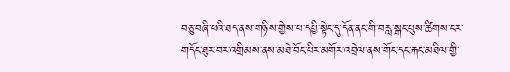བཅུ་བཞི་པའི་ཐད་ནས་གཉིས་གྱེས་པ་དཔྱི་སྟེང་དུ་དོན་ནང་གི་བརླ་སྒང་པུས་ཚིགས་ངར་གདོང་ཐུར་བར་འགྲིམས་ནས་མཐེ་བོང་པིར་མགོར་འབྲེལ་ནས་གོང་དང་རྐང་མཐིལ་གྱི་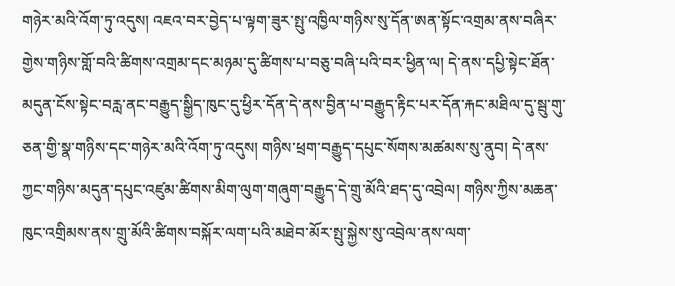གཉེར་མའི་འོག་ཏུ་འདུས། འཇའ་བར་བྱེད་པ་ལྟག་ཟུར་སྤུ་འཁྱིལ་གཉིས་སུ་དོན་ཨན་སྟོང་འགྲམ་ནས་བཞིར་གྱེས་གཉིས་གློ་བའི་ཚིགས་འགྲམ་དང་མཉམ་དུ་ཚིགས་པ་བཅུ་བཞི་པའི་བར་ཕྱིན་ལ། དེ་ནས་དཔྱི་སྟེང་ཐོན་མདུན་ངོས་སྟེང་བརླ་ནང་བརྒྱུད་སྒྱིད་ཁུང་དུ་ཕྱིར་དོན་དེ་ནས་བྱིན་པ་བརྒྱུད་རྟིང་པར་དོན་རྐང་མཐིལ་དུ་སྦུ་གུ་ཅན་གྱི་སྣ་གཉིས་དང་གཉེར་མའི་འོག་ཏུ་འདུས། གཉིས་ཕྲག་བརྒྱུད་དཔུང་སོགས་མཚམས་སུ་ནུབ། དེ་ནས་ཀྱང་གཉིས་མདུན་དཔུང་འཛུམ་ཚིགས་མིག་ལུག་གཞུག་བརྒྱུད་དེ་གྲུ་མོའི་ཐད་དུ་འབྲེལ། གཉིས་ཀྱིས་མཆན་ཁུང་འགྲིམས་ནས་གྲུ་མོའི་ཚིགས་བསྐོར་ལག་པའི་མཐེབ་མོར་སྤུ་སྐྱེས་སུ་འབྲེལ་ནས་ལག་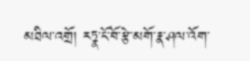མཐིལ་འགྲོ། རཏྣ་ངོ་བོ་རྩེ་མགོ་རྣ་ཤལ་འོག་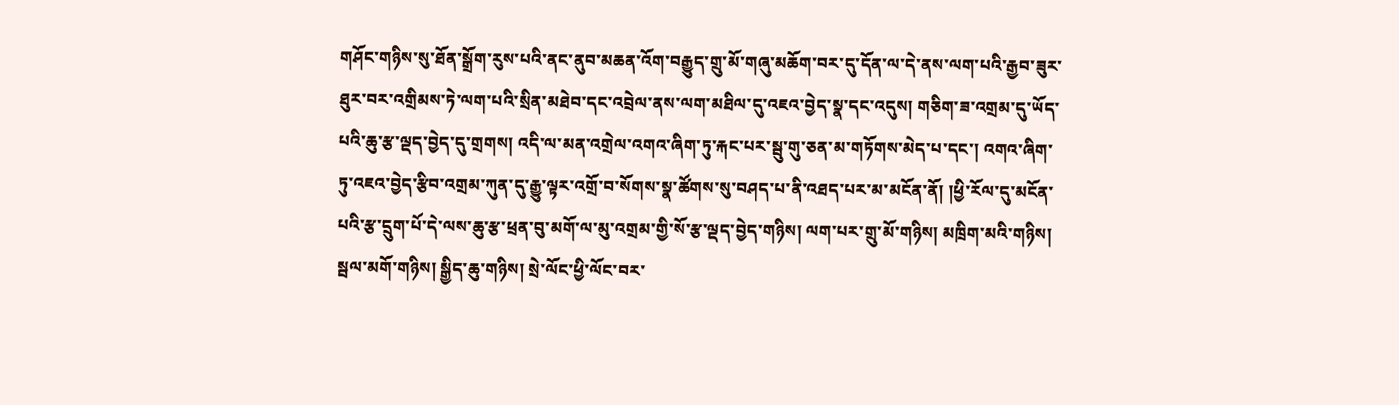གཤོང་གཉིས་སུ་ཐོན་སྒྲོག་རུས་པའི་ནང་ནུབ་མཆན་འོག་བརྒྱུད་གྲུ་མོ་གཞུ་མཆོག་བར་དུ་དོན་ལ་དེ་ནས་ལག་པའི་རྒྱབ་ཟུར་ཐུར་བར་འགྲིམས་ཏེ་ལག་པའི་སྲིན་མཐེབ་དང་འབྲེལ་ནས་ལག་མཐིལ་དུ་འཇའ་བྱེད་སྣ་དང་འདུས། གཅིག་ཟ་འགྲམ་དུ་ཡོད་པའི་ཆུ་རྩ་ལྡད་བྱེད་དུ་གྲགས། འདི་ལ་མན་འགྲེལ་འགའ་ཞིག་ཏུ་རྐང་པར་སྦུ་གུ་ཅན་མ་གཏོགས་མེད་པ་དང་། འགའ་ཞིག་ཏུ་འཇའ་བྱེད་རྩིབ་འགྲམ་ཀུན་དུ་རྒྱུ་ལྟར་འགྲོ་བ་སོགས་སྣ་ཚོགས་སུ་བཤད་པ་ནི་འཐད་པར་མ་མངོན་ནོ། །ཕྱི་རོལ་དུ་མངོན་པའི་རྩ་དྲུག་པོ་དེ་ལས་ཆུ་རྩ་ཕྲན་བུ་མགོ་ལ་མུ་འགྲམ་གྱི་སོ་རྩ་ལྡད་བྱེད་གཉིས། ལག་པར་གྲུ་མོ་གཉིས། མཁྲིག་མའི་གཉིས། སྦལ་མགོ་གཉིས། སྒྱིད་ཆུ་གཉིས། སྲེ་ལོང་ཕྱི་ལོང་བར་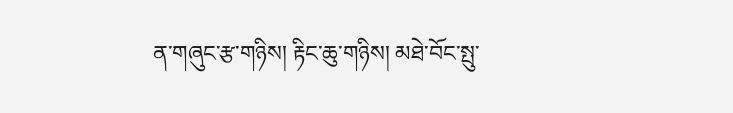ན་གཞུང་རྩ་གཉིས། རྟིང་ཆུ་གཉིས། མཐེ་བོང་སྤུ་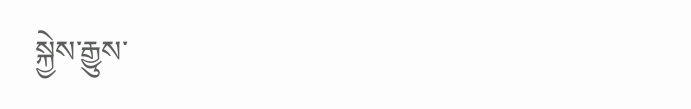སྐྱེས་རྒྱུས་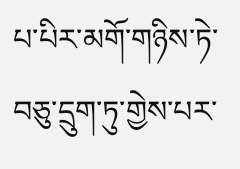པ་པིར་མགོ་གཉིས་ཏེ་བཅུ་དྲུག་ཏུ་གྱེས་པར་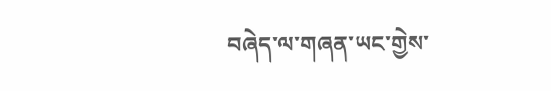བཞེད་ལ་གཞན་ཡང་གྱེས་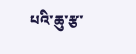པའི་ཆུ་རྩ་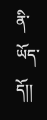ནི་ཡོད་དོ།།